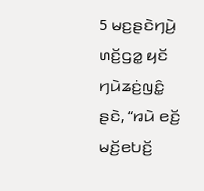5 ꤗꤢ꤬ꤔꤢꤧꤚꤣꤧ꤬ ꤛꤢꤩ꤬ꤞꤤ꤭ ꤟꤢꤩ ꤚꤣꤧꤘꤢꤦ꤬ꤜꤢꤨ꤭ ꤔꤢꤧ, “ꤙꤣꤧ ꤕꤢꤩ꤬ ꤗꤢꤩ꤬ꤕꤝꤢꤩ꤬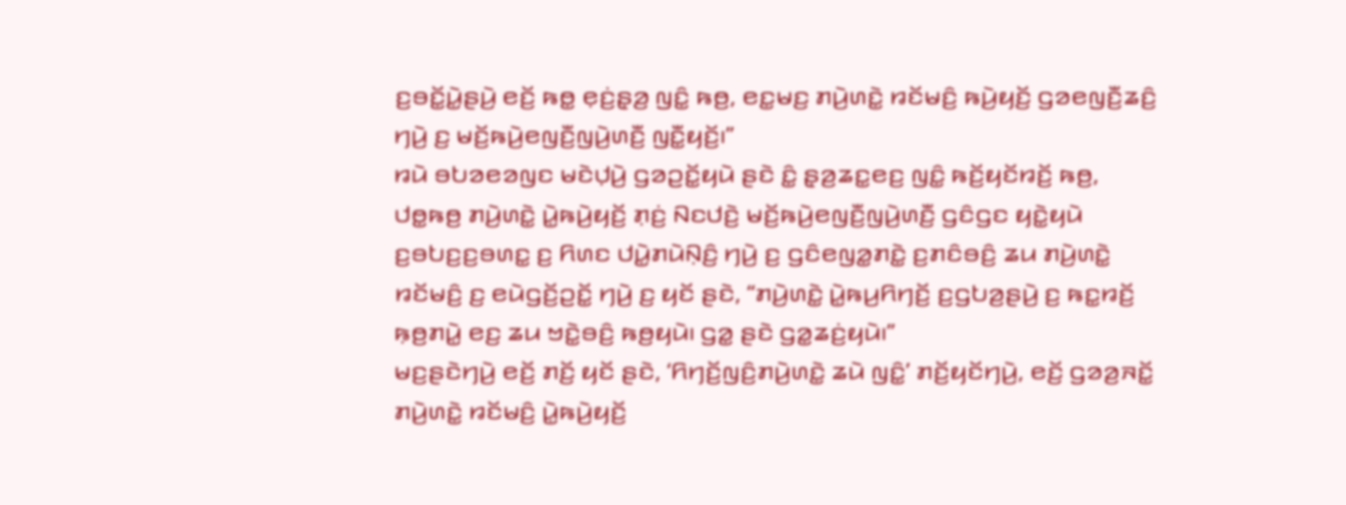ꤢ꤬ꤋꤢꤩ꤭ꤣꤧ꤭ꤔꤣꤧ꤬ ꤕꤢꤩ꤬ ꤒꤥ꤭ ꤕ꤫ꤢꤦ꤬ꤔ꤫ꤤ꤬ ꤜꤢꤨ꤭ ꤒꤥ꤬, ꤕꤢ꤭ꤗꤢ꤬ ꤊꤣꤧ꤬ꤛꤢꤧ꤭ ꤙꤢꤩꤗꤢꤨ꤬ ꤒꤣꤧ꤬ꤟꤢꤩ꤬ ꤞꤤꤕꤜꤢꤪ꤬ꤘꤢꤨ꤬ ꤚꤣꤧ꤬ ꤢ꤬ ꤗꤢꤩ꤬ꤒꤣꤧ꤬ꤕꤜꤢꤪ꤬ꤜꤣꤧ꤬ꤛꤢꤪ꤬ ꤜꤢꤪ꤭ꤟꤢꤩ꤬꤯”
ꤙꤣꤧ ꤋꤝꤤꤕꤤꤜꤢ ꤗꤢꤧꤓ꤫ꤣꤧ꤬ ꤞꤤꤑꤢꤩ꤭ꤟꤣꤧ ꤔꤢꤧ ꤢꤨ꤭ ꤔ꤫ꤤ꤬ꤘꤢ꤭ꤕꤢ꤬ ꤜꤢꤨ꤭ ꤒꤢꤩ꤬ꤟꤢꤩꤙꤢꤩ꤬ ꤒꤥ꤬, ꤓꤥ꤭ꤒꤥ꤬ ꤊꤣꤧ꤬ꤛꤢꤧ꤭ ꤣꤧ꤭ꤒꤣꤧ꤬ꤟꤢꤩ꤬ ꤊ꤫ꤢꤦ꤬ ꤡꤢꤓꤢꤧ꤬ ꤗꤢꤩ꤬ꤒꤣꤧ꤬ꤕꤜꤢꤪ꤬ꤜꤣꤧ꤬ꤛꤢꤪ꤬ ꤞꤢꤨꤞꤢ ꤟꤢꤧ꤭ꤟꤣꤧ ꤢ꤬ꤋꤝꤢ꤬ꤢ꤬ꤋꤛꤢ꤭ ꤢ꤬ ꤖꤛꤢ ꤓꤣꤧ꤭ꤊꤣꤧꤡ꤫ꤢꤨ꤬ ꤚꤣꤧ꤬ ꤢ꤬ ꤞꤢꤨꤕꤜꤤ꤭ꤊꤢꤧ꤭ ꤢ꤬ꤊꤢꤨꤋꤢꤨ꤬ ꤘꤣ ꤊꤣꤧ꤬ꤛꤢꤧ꤭ ꤙꤢꤩꤗꤢꤨ꤬ ꤢ꤬ ꤕꤣꤧꤞꤢꤩ꤬ꤑꤢꤩ꤭ ꤚꤣꤧ꤬ ꤢ꤬ ꤟꤢꤩ ꤔꤢꤧ, “ꤊꤣꤧ꤬ꤛꤢꤧ꤭ ꤣꤧ꤭ꤒꤣ꤬ꤖꤚꤢꤩ꤬ ꤢ꤬ꤞꤝꤤ꤬ꤔꤣꤧ꤬ ꤢ꤬ ꤒꤢ꤭ꤙꤢꤩ꤬ ꤒ꤫ꤥ꤬ꤊꤣꤧ꤭ ꤕꤢ꤬ ꤘꤣ ꤠꤢꤧ꤭ꤋꤢꤨ꤬ ꤒꤥ꤬ꤟꤣꤧ꤯ ꤞꤤ꤭ ꤔꤢꤧ ꤞꤤ꤭ꤘꤢꤦ꤬ꤟꤣꤧ꤯”
ꤗꤢ꤬ꤔꤢꤧꤚꤣꤧ꤬ ꤕꤢꤩ꤬ ꤊꤢꤩ꤬ ꤟꤢꤩ ꤔꤢꤧ, ‘ꤖꤚꤢꤩ꤬ꤜꤢꤨ꤬ꤊꤣꤧ꤬ꤛꤢꤧ꤭ ꤘꤣꤧ ꤜꤢꤨ꤭’ ꤊꤢꤩ꤬ꤟꤢꤩꤚꤣꤧ꤬, ꤕꤢꤩ꤬ ꤞꤤꤤ꤬ꤏꤢꤩ꤭ ꤊꤣꤧ꤬ꤛꤢꤧ꤭ ꤙꤢꤩꤗꤢꤨ꤬ ꤣꤧ꤭ꤒꤣꤧ꤬ꤟꤢꤩ꤬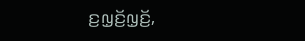ꤢ꤬ꤜ꤫ꤢꤩ꤬ꤜ꤫ꤢꤩ꤬,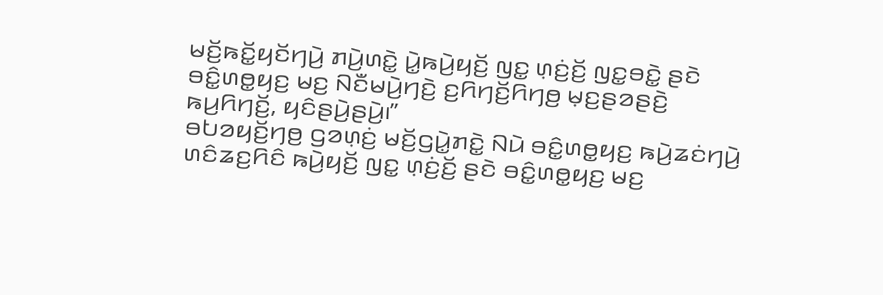ꤗꤢꤩ꤬ꤒꤢꤩ꤭ꤟꤢꤩꤚꤣꤧ꤬ ꤊꤣꤧ꤬ꤛꤢꤧ꤭ ꤣꤧ꤭ꤒꤣꤧ꤬ꤟꤢꤩ꤬ ꤜꤢ꤭ ꤛ꤫ꤢꤦ꤬ꤢꤩ꤬ ꤜꤢ꤭ꤋꤢꤧ꤭ ꤔꤢꤧ ꤋꤢꤨ꤭ꤛꤥ꤭ꤟꤢ꤬ ꤗꤢ꤬ ꤡꤢꤪꤗꤣꤧ꤬ꤚꤢꤧ꤬ ꤢ꤬ꤖꤚꤢꤩ꤬ꤖꤚꤥ꤬ ꤗ꤫ꤢ꤬ꤔꤤꤔꤢꤧ꤬ ꤒꤣ꤬ꤖꤚꤢꤩ꤬, ꤟꤢꤨꤔꤣꤧ꤬ꤔꤣꤧ꤬꤯”
ꤋꤝꤤꤟꤢꤩ꤬ꤚꤥ꤬ ꤞꤤꤛ꤫ꤢꤦ꤬ ꤗꤢꤩ꤬ꤞꤣꤧ꤭ꤊꤢꤧ꤭ ꤡꤣꤧ ꤋꤢꤨ꤭ꤛꤥ꤭ꤟꤢ꤬ ꤒꤣꤧ꤬ꤘꤢꤦꤚꤣꤧ꤬ ꤛꤢꤨꤘꤢ꤬ꤖꤢꤨ ꤒꤣꤧ꤬ꤟꤢꤩ꤬ ꤜꤢ꤭ ꤛ꤫ꤢꤦ꤬ꤢꤩ꤬ ꤔꤢꤧ ꤋꤢꤨ꤭ꤛꤥ꤭ꤟꤢ꤬ ꤗꤢ꤬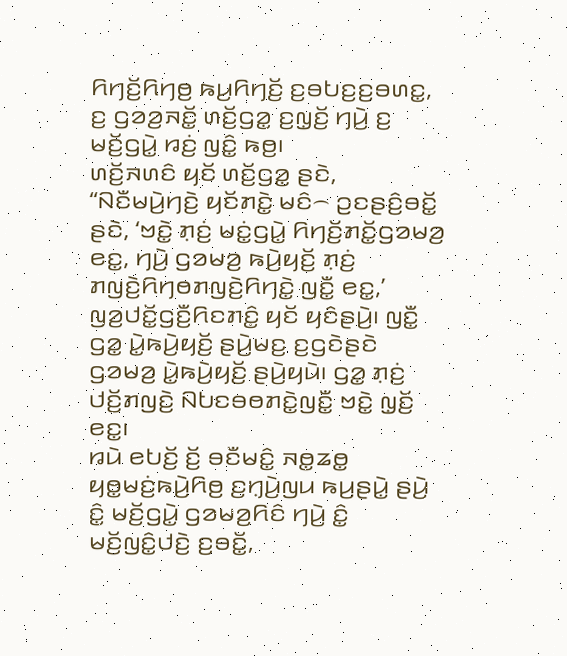ꤖꤚꤢꤩ꤬ꤖꤚꤥ꤬ ꤒꤣ꤬ꤖꤚꤢꤩ꤬ ꤢ꤬ꤋꤝꤢ꤬ꤢ꤬ꤋꤛꤢ꤭, ꤢ꤬ ꤞꤤꤤ꤬ꤏꤢꤩ꤭ ꤛꤢꤩ꤬ꤞꤤ꤭ ꤢ꤬ꤜ꤫ꤢꤩ꤬ ꤚꤣꤧ꤬ ꤢ꤬ ꤗꤢꤩ꤬ꤞꤣꤧ꤭ ꤙꤢꤦ꤬ ꤜꤢꤨ꤭ ꤒꤥ꤬꤯
ꤛꤢꤩ꤬ꤏꤛꤢꤨ ꤟꤢꤩ ꤛꤢꤩ꤬ꤞꤤ꤭ ꤔꤢꤧ, “ꤡꤢꤪꤗꤣꤧ꤬ꤚꤢꤧ꤬ ꤟꤢꤩꤊꤢꤧ꤭ ꤗꤢꤨ꤮ ꤑꤢꤔꤢꤨ꤬ꤋꤢꤩ꤭ ꤔꤢꤧ, ‘ꤠꤢꤧ꤭ ꤊ꤫ꤢꤦ꤬ ꤗꤢꤦ꤭ꤞꤣꤧ꤭ ꤖꤚꤢꤩ꤬ꤊꤢꤩ꤭ꤞꤤꤗꤤ꤬ ꤕꤢ꤭, ꤚꤣꤧ꤬ ꤞꤤꤗꤤ꤬ ꤒꤣꤧ꤬ꤟꤢꤩ꤬ ꤊ꤫ꤢꤦ꤬ ꤊꤜꤢꤧ꤬ꤖꤚꤥꤊꤜꤢꤧ꤬ꤖꤚꤢꤧ꤭ ꤜꤢꤪ꤭ ꤕꤢ꤭,’ ꤜꤤ꤬ꤓꤢꤩ꤭ꤞꤢꤪ꤬ꤖꤢꤊꤢꤨ꤭ ꤟꤢꤩ ꤟꤢꤨꤔꤣꤧ꤬꤯ ꤜꤢꤪ꤭ ꤞꤤ꤭ ꤣꤧ꤭ꤒꤣꤧ꤬ꤟꤢꤩ꤬ ꤔꤣꤧ꤬ꤗꤢ꤬ ꤢ꤬ꤞꤢꤧꤔꤢꤧ ꤞꤤꤗꤤ꤬ ꤣꤧ꤭ꤒꤣꤧ꤬ꤟꤢꤩ꤬ ꤔꤣꤧ꤬ꤟꤣꤧ꤯ ꤞꤤ꤭ ꤊ꤫ꤢꤦ꤬ ꤓꤢꤩ꤬ꤊꤜꤢꤧ꤬ ꤡꤝꤢꤋꤥꤊꤢꤧ꤭ꤜꤢꤪ꤭ ꤠꤢꤧ꤭ ꤜ꤫ꤢꤩ꤬ ꤕꤢ꤭꤯
ꤙꤣꤧ ꤕꤝꤢꤩ꤬ ꤢꤩ꤬ ꤋꤢꤪꤗꤢꤨ꤭ ꤏꤥ꤭ꤘꤥ꤭ ꤟꤥ꤭ꤗꤢꤦ꤬ꤒꤣꤧ꤬ꤖꤥ꤬ ꤢ꤬ꤚ꤫ꤣꤧ꤬ꤜꤣ ꤒꤣ꤬ꤔꤣꤧ꤭ ꤔꤣꤧ꤬ ꤢꤨ꤭ ꤗꤢꤩ꤬ꤞꤣꤧ꤭ ꤞꤤꤗꤤ꤬ꤖꤢꤨ ꤚꤣꤧ꤬ ꤢꤨ꤭ ꤗꤢꤩ꤬ꤜꤢꤨ꤭ꤓꤢꤧ꤬ ꤢ꤬ꤋꤢꤩ꤭,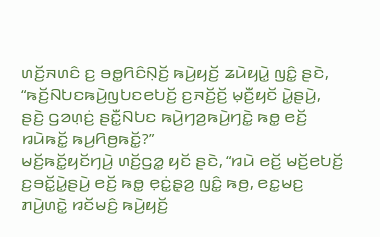ꤛꤢꤩ꤬ꤏꤛꤢꤨ ꤢ꤬ ꤋꤥ꤭ꤖꤢꤨꤡ꤫ꤢꤩ꤬ ꤒꤣꤧ꤬ꤟꤢꤩ꤬ ꤘꤣꤧꤟꤣꤧ꤭ ꤜꤢꤨ꤭ ꤔꤢꤧ, “ꤒꤢꤩ꤬ꤡꤝꤢꤒꤣꤧ꤬ꤜꤝꤢꤕꤝꤢꤩ꤬ ꤢ꤬ꤏꤢꤩ꤬ꤢꤩ꤬ ꤗ꤫ꤢꤪ꤬ꤟꤢꤩ ꤣꤧ꤭ꤔꤣꤧ꤬, ꤔꤢꤧ꤬ ꤞꤤꤛ꤫ꤢꤦ꤬ ꤔꤢꤪ꤭ꤡꤝꤢ ꤒꤣꤧ꤬ꤚꤤ꤬ꤒꤣꤧ꤬ꤚꤢꤧ꤭ ꤒꤥ꤭ ꤕꤢꤩ꤬ ꤙꤣꤧꤒꤢꤩ꤭ ꤒꤣ꤬ꤖꤥ꤬ꤒꤢꤩ꤭?”
ꤗꤢꤩ꤬ꤒꤢꤩ꤭ꤟꤢꤩꤚꤣꤧ꤬ ꤛꤢꤩ꤬ꤞꤤ꤭ ꤟꤢꤩ ꤔꤢꤧ, “ꤙꤣꤧ ꤕꤢꤩ꤬ ꤗꤢꤩ꤬ꤕꤝꤢꤩ꤬ ꤢ꤬ꤋꤢꤩ꤭ꤣꤧ꤭ꤔꤣꤧ꤬ ꤕꤢꤩ꤬ ꤒꤥ꤭ ꤕ꤫ꤢꤦ꤭ꤔ꤫ꤤ꤬ ꤜꤢꤨ꤭ ꤒꤥ꤬, ꤕꤢ꤭ꤗꤢ꤬ ꤊꤣꤧ꤬ꤛꤢꤧ꤭ ꤙꤢꤩꤗꤢꤨ꤬ ꤒꤣꤧ꤬ꤟꤢꤩ꤬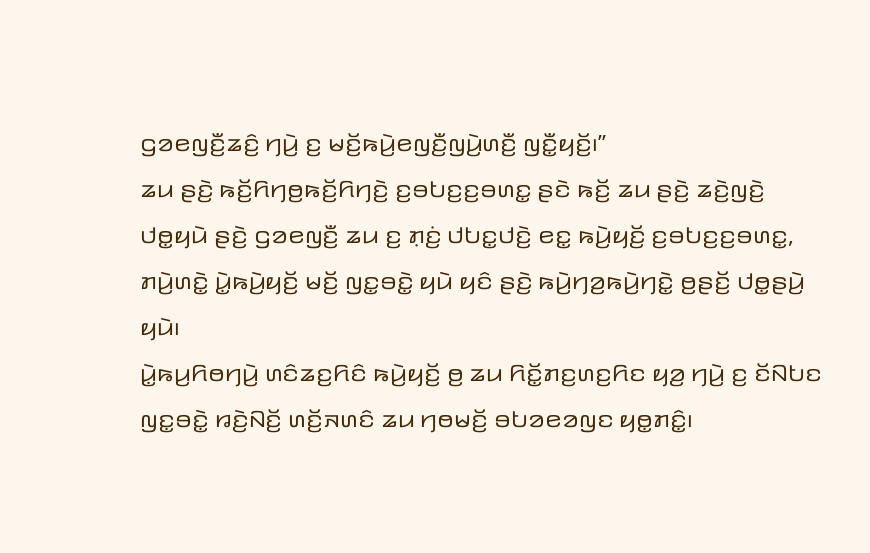ꤞꤤꤕꤜꤢꤪ꤬ꤘꤢꤨ꤬ ꤚꤣꤧ꤬ ꤢ꤬ ꤗꤢꤩ꤬ꤒꤣꤧ꤬ꤕꤜꤢꤪ꤬ꤜꤣꤧ꤬ꤛꤢꤪ꤬ ꤜꤢꤪ꤭ꤟꤢꤩ꤬꤯”
ꤘꤣ ꤔꤢꤧ꤬ ꤒꤢꤩ꤬ꤖꤚꤥ꤬ꤒꤢꤩ꤬ꤖꤚꤢꤧ꤬ ꤢ꤬ꤋꤝꤢ꤬ꤢ꤬ꤋꤛꤢ꤭ ꤔꤢꤧ ꤒꤢꤩ꤬ ꤘꤣ ꤔꤢꤧ꤬ ꤘꤢꤧ꤬ꤜꤢꤧ꤬ ꤓꤥ꤭ꤟꤣꤧ ꤔꤢꤧ꤬ ꤞꤤꤕꤜꤢꤪ꤬ ꤘꤣ ꤢ꤬ ꤊ꤫ꤢꤦ꤬ ꤓꤝꤢ꤭ꤓꤢꤧ꤬ ꤕꤢ꤭ ꤒꤣꤧ꤬ꤟꤢꤩ꤬ ꤢ꤬ꤋꤝꤢ꤬ꤢ꤬ꤋꤛꤢ꤭, ꤊꤣꤧ꤬ꤛꤢꤧ꤭ ꤣꤧ꤭ꤒꤣꤧ꤬ꤟꤢꤩ꤬ ꤗꤢꤩ꤬ ꤜꤢ꤭ꤋꤢꤧ꤭ ꤟꤣꤧ ꤟꤢꤨ ꤔꤢꤧ꤬ ꤒꤣꤧ꤬ꤚꤤ꤬ꤒꤣꤧ꤬ꤚꤢꤧ꤭ ꤥ꤬ꤔꤢꤩ꤬ ꤓꤥ꤭ꤔꤣꤧ꤬ ꤟꤣꤧ꤯
ꤣꤧ꤭ꤒꤣ꤬ꤖꤥꤚꤣꤧ꤬ ꤛꤢꤨꤘꤢ꤬ꤖꤢꤨ ꤒꤣꤧ꤬ꤟꤢꤩ꤬ ꤥ꤬ ꤘꤣ ꤖꤢꤩ꤭ꤊꤢ꤬ꤛꤢ꤬ꤖꤢ ꤟꤤ꤬ ꤚꤣꤧ꤬ ꤢ꤬ ꤢꤩꤡꤝꤢ ꤜꤢ꤭ꤋꤢꤧ꤭ ꤙꤢꤧ꤬ꤡꤢꤩ꤬ ꤛꤢꤩ꤬ꤏꤛꤢꤨ ꤘꤣ ꤚꤥꤗꤢꤩ꤬ ꤋꤝꤤꤕꤤꤜꤢ ꤟꤥ꤭ꤊꤢꤨ꤭꤯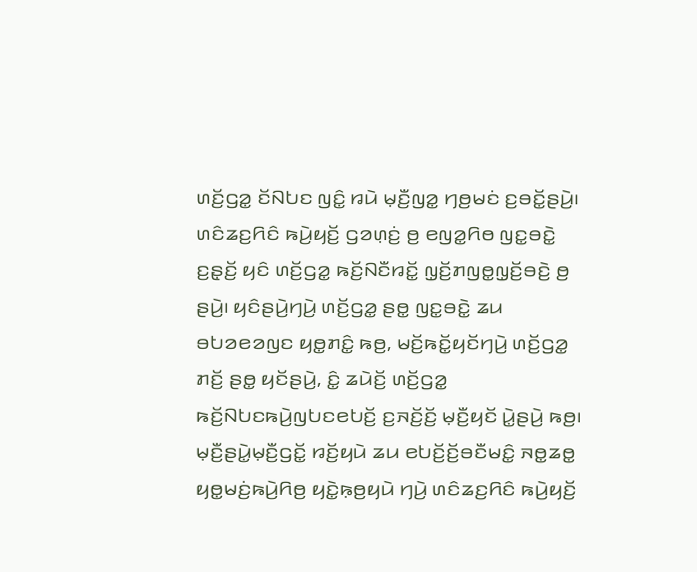ꤛꤢꤩ꤬ꤞꤤ꤭ ꤢꤩꤡꤝꤢ ꤜꤢꤨ꤭ ꤙꤣꤧ ꤗ꤫ꤢꤪ꤬ꤜꤤ꤭ ꤚꤥ꤬ꤗꤢꤦ ꤢ꤬ꤋꤢꤩ꤭ꤔꤣꤧ꤬꤯ ꤛꤢꤨꤘꤢ꤬ꤖꤢꤨ ꤒꤣꤧ꤬ꤟꤢꤩ꤬ ꤞꤤꤛ꤫ꤢꤦ꤬ ꤥ꤬ ꤕꤜꤤ꤭ꤖꤥ ꤜꤢ꤭ꤋꤢꤧ꤭ ꤢ꤬ꤔ꤫ꤢꤩ꤬ ꤟꤢꤨ ꤛꤢꤩ꤬ꤞꤤ꤭ ꤒꤢꤩ꤬ꤡꤢꤪꤙꤢꤩ꤭ ꤜ꤫ꤢꤩ꤬ꤊꤜꤥ꤭ꤜ꤫ꤢꤩ꤬ꤋꤢꤧ꤬ ꤥ꤬ ꤔꤣꤧ꤬꤯ ꤟꤢꤨꤔꤣꤧ꤬ꤚꤣꤧ꤬ ꤛꤢꤩ꤬ꤞꤤ꤭ ꤔꤥ꤭ ꤜꤢ꤭ꤋꤢꤧ꤭ ꤘꤣ ꤋꤝꤤꤕꤤꤜꤢ ꤟꤥ꤭ꤊꤢꤨ꤭ ꤒꤥ꤬, ꤗꤢꤩ꤬ꤒꤢꤩ꤭ꤟꤢꤩꤚꤣꤧ꤬ ꤛꤢꤩ꤬ꤞꤤ꤭ ꤊꤢꤩ꤬ ꤔꤥ꤭ ꤟꤢꤩꤔꤣꤧ꤬, ꤢꤨ꤭ ꤘꤣꤧꤢꤩ꤬ ꤛꤢꤩ꤬ꤞꤤ꤭ ꤒꤢꤩ꤬ꤡꤝꤢꤒꤣꤧ꤬ꤜꤝꤢꤕꤝꤢꤩ꤬ ꤢ꤬ꤏꤢꤩ꤬ꤢꤩ꤬ ꤗ꤫ꤢꤪ꤬ꤟꤢꤩ ꤣꤧ꤭ꤔꤣꤧ꤬ ꤒꤥ꤬꤯
ꤗ꤫ꤢꤪ꤬ꤔꤣꤧ꤭ꤗ꤫ꤢꤪ꤬ꤞꤢꤩ꤭ ꤙꤢꤩ꤬ꤟꤣꤧ ꤘꤣ ꤕꤝꤢꤩ꤬ꤢꤩ꤬ꤋꤢꤪꤗꤢꤨ꤭ ꤏꤥ꤭ꤘꤥ꤭ ꤟꤥ꤭ꤗꤢꤦ꤬ꤒꤣꤧ꤬ꤖꤥ꤬ ꤟꤢꤧ꤭ꤒ꤫ꤥ꤬ꤟꤣꤧ ꤚꤣꤧ꤬ ꤛꤢꤨꤘꤢ꤬ꤖꤢꤨ ꤒꤣꤧ꤬ꤟꤢꤩ꤬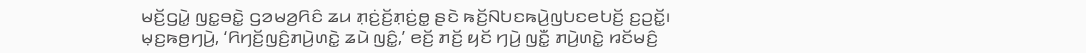ꤗꤢꤩ꤬ꤞꤣꤧ꤭ ꤜꤢ꤭ꤋꤢꤧ꤭ ꤞꤤꤗꤤ꤬ꤖꤢꤨ ꤘꤣ ꤊ꤫ꤢꤦ꤬ꤢꤩ꤬ꤊ꤫ꤢꤦ꤬ꤥ꤭ ꤔꤢꤧ ꤒꤢꤩ꤬ꤡꤝꤢꤒꤣꤧ꤬ꤜꤝꤢꤕꤝꤢꤩ꤬ ꤢ꤬ꤑꤢꤩ꤭꤯
ꤗ꤫ꤢ꤬ꤒꤥ꤬ꤚꤣꤧ꤬, ‘ꤖꤚꤢꤩ꤬ꤜꤢꤨ꤬ꤊꤣꤧ꤬ꤛꤢꤧ꤭ ꤘꤣꤧ ꤜꤢꤨ꤭,’ ꤕꤢꤩ꤬ ꤊꤢꤩ꤬ ꤟꤢꤩ ꤚꤣꤧ꤬ ꤜꤢꤪ꤭ ꤊꤣꤧ꤬ꤛꤢꤧ꤭ ꤙꤢꤩꤗꤢꤨ꤬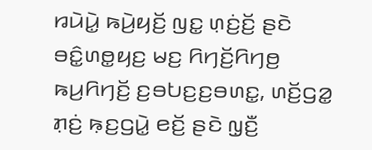ꤙꤣꤧꤣꤧ꤭ ꤒꤣꤧ꤬ꤟꤢꤩ꤬ ꤜꤢ꤭ ꤛ꤫ꤢꤦ꤬ꤢꤩ꤬ ꤔꤢꤧ ꤋꤢꤨ꤭ꤛꤥ꤭ꤟꤢ꤬ ꤗꤢ꤬ ꤖꤚꤢꤩ꤬ꤖꤚꤥ꤬ ꤒꤣ꤬ꤖꤚꤢꤩ꤬ ꤢ꤬ꤋꤝꤢ꤬ꤢ꤬ꤋꤛꤢ꤭, ꤛꤢꤩ꤬ꤞꤤ꤭ ꤊ꤫ꤢꤦ꤬ ꤒ꤫ꤢ꤬ꤞꤣꤧ꤭ ꤕꤢꤩ꤬ ꤔꤢꤧ ꤜ꤫ꤢꤪ꤬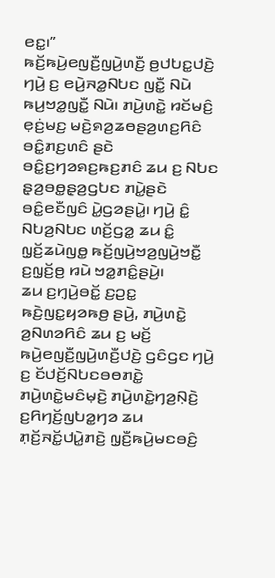ꤕꤢ꤭꤯”
ꤒꤢꤩ꤬ꤒꤣꤧ꤬ꤕꤜꤢꤪ꤬ꤜꤣꤧ꤬ꤛꤢꤪ꤬ ꤥ꤬ꤓꤝꤢ꤭ꤓꤢꤧ꤬ ꤚꤣꤧ꤬ ꤢ꤬ ꤕꤣꤧ꤬ꤏꤤ꤭ꤡꤝꤢ ꤜꤢꤪ꤭ ꤡꤣꤧ ꤒꤣ꤬ꤠꤤ꤭ꤜꤢꤪ꤭ ꤡꤣꤧ꤯ ꤊꤣꤧ꤬ꤛꤢꤧ꤭ ꤙꤢꤩꤗꤢꤨ꤬ ꤕ꤫ꤢꤦ꤬ꤗꤢ꤬ ꤗꤢꤧ꤬ꤎꤤ꤬ꤘꤥꤔꤤ꤬ꤛꤢ꤬ꤖꤢꤨ ꤋꤢꤨ꤭ꤊꤢ꤬ꤛꤢꤨ ꤔꤢꤧ ꤋꤢꤨ꤭ꤢ꤬ꤚꤤꤎꤢ꤬ꤒꤢ꤬ꤊꤢꤨ ꤘꤣ ꤢ꤬ ꤡꤝꤢ ꤔ꤫ꤤ꤬ꤋꤥ꤭ꤔ꤫ꤤ꤬ꤞꤝꤢ ꤊꤣꤧ꤭ꤔꤢꤧ ꤋꤢꤨ꤭ꤕꤢꤪꤜꤢꤨ ꤣꤧ꤭ꤞꤤꤔꤣꤧ꤭꤯ ꤚꤣꤧ꤬ ꤢꤨ꤭ ꤡꤝꤤ꤬ꤡꤝꤢ ꤛꤢꤩ꤬ꤞꤤ꤭ ꤘꤣ ꤢꤨ꤭ ꤜ꤫ꤢꤩ꤬ꤘꤣꤧꤜꤥ꤭ ꤒꤢꤩ꤬ꤜꤣꤧ꤬ꤠꤤ꤬ꤜꤣꤧ꤬ꤠꤢꤪ꤭ ꤢ꤬ꤜ꤫ꤢꤩ꤬ꤥ꤬ ꤙꤣꤧ ꤠꤤ꤭ꤊꤢꤨ꤭ꤔꤣꤧ꤬꤯
ꤘꤣ ꤢ꤬ꤚ꤫ꤣꤧ꤬ꤋꤢꤩ꤭ ꤢ꤬ꤑꤢ꤭ ꤒꤢꤧ꤬ꤜꤢ꤭ꤟꤤꤒꤥ꤬ ꤔꤣꤧ꤬, ꤊꤣꤧ꤬ꤛꤢꤧ꤭ ꤤ꤬ꤡꤛꤤꤖꤢꤨ ꤘꤣ ꤢ꤬ ꤗꤢꤩ꤬ ꤒꤣꤧ꤬ꤕꤜꤢꤪ꤬ꤜꤣꤧ꤬ꤛꤢꤪ꤬ꤓꤢꤧ꤬ ꤞꤢꤨꤞꤢ ꤚꤣꤧ꤬ ꤢ꤬ ꤢꤩꤓꤢꤩ꤬ꤡꤝꤢꤋꤥꤊꤢꤧ꤭ ꤊꤣꤧ꤬ꤛꤢꤧ꤭ꤗꤢꤨꤗ꤫ꤢꤧ꤬ ꤊꤣꤧ꤬ꤛꤢꤧ꤭ꤚꤤ꤬ꤡ꤫ꤢꤧ꤬ ꤢ꤬ꤖꤚꤢꤩ꤬ꤜꤝꤤ꤭ꤚꤤ ꤘꤣ ꤊ꤫ꤢꤩ꤬ꤏꤢꤩ꤭ꤓꤣꤧ꤭ꤊꤢꤧ꤬ ꤜ꤫ꤢꤪ꤬ꤒꤣꤧ꤬ꤗꤢꤋꤢꤨ꤬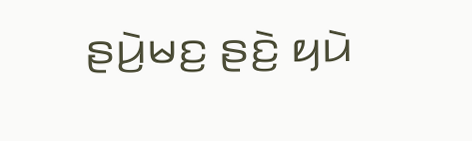ꤔꤣꤧ꤬ꤗꤢ꤬ ꤔꤢꤧ꤬ ꤟꤣꤧ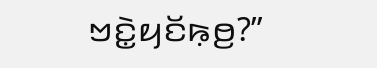ꤠꤢꤧ꤭ꤟꤢꤩꤒ꤫ꤥ꤬?”